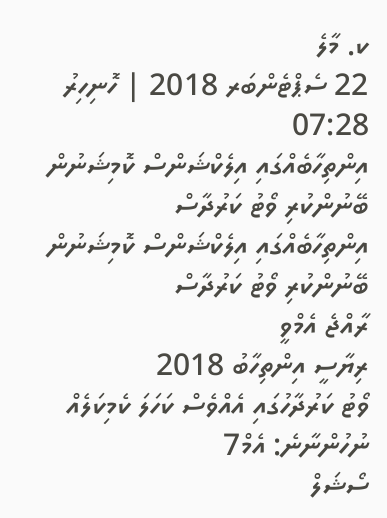ކ. މާލެ
22 ސެޕްޓެންބަރ 2018 | ހޮނިހިރު 07:28
އިންތިހާބެއްގައި އިލެކްޝަންސް ކޮމިޝަނުން ބޭނުންކުރި ވޯޓު ކަރުދާސް
އިންތިހާބެއްގައި އިލެކްޝަންސް ކޮމިޝަނުން ބޭނުންކުރި ވޯޓު ކަރުދާސް
ރާއްޖެ އެމްވީ
ރިޔާސީ އިންތިހާބު 2018
ވޯޓު ކަރުދާހުގައި އެއްވެސް ކަހަލަ ކެމިކަލެއް ނުހުންނާނެ: އެމް7
ސޯޝަލް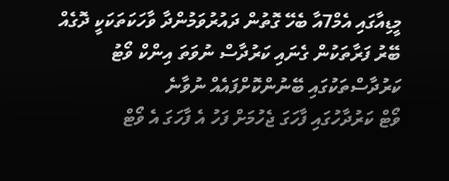މީޑިއާގައި އެމް7އާ ބެހޭ ގޮތުން ދައުރުވަމުންދާ ވާހަކަތަކަކީ ދޮގެއް
ބޭރު ފަރާތަކުން ގެނައި ކަރުދާސް ނުވަތަ އިންކް ވޯޓު ކަރުދާސްތަކުގައި ބޭނުންކޮށްފައެއް ނުވާނެ
ވޯޓް ކަރުދާހުގައި ފާހަގަ ޖެހުމަށް ފަހު އެ ފާހަގަ އެ ވޯޓް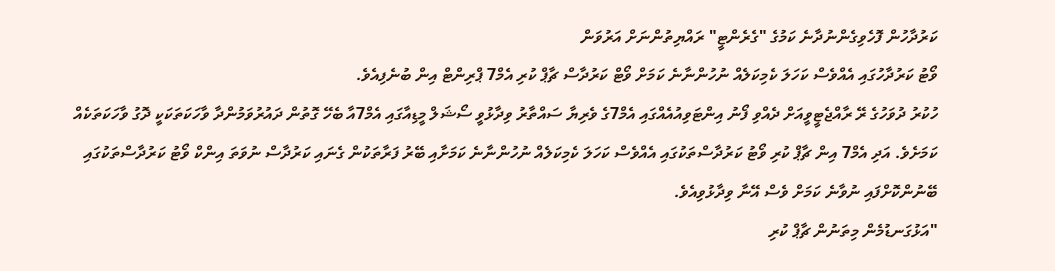ކަރުދާހުން ފޮހެވިގެންނުދާނެ ކަމުގެ "ގެރެންޓީ" ރައްޔިތުންނަށް އަރުވަން
ވޯޓު ކަރުދާހުގައި އެއްވެސް ކަހަލަ ކެމިކަލެއް ނުހުންނާނެ ކަމަށް ވޯޓް ކަރުދާސް ޗާޕް ކުރި އެމް7 ޕްރިންޓް އިން ބުނެފިއެވެ.
ހުކުރު ދުވަހުގެ ރޭ ރާއްޖެޓީވީއަށް ދެއްވި ފޯނު އިންޓަވިއުއެއްގައި އެމް7ގެ ވެރިޔާ ސައްތާރު ވިދާޅުވީ ސޯޝަލް މީޑިއާގައި އެމް7އާ ބެހޭ ގޮތުން ދައުރުވަމުންދާ ވާހަކަތަކަކީ ދޮގު ވާހަކަތަކެއް ކަމަށެވެ. އަދި އެމް7 އިން ޗާޕް ކުރި ވޯޓު ކަރުދާސްތަކުގައި އެއްވެސް ކަހަލަ ކެމިކަލެއް ނުހުންނާނެ ކަމަށާއި ބޭރު ފަރާތަކުން ގެނައި ކަރުދާސް ނުވަތަ އިންކް ވޯޓު ކަރުދާސްތަކުގައި ބޭނުންކޮށްފައި ނުވާނެ ކަމަށް ވެސް އޭނާ ވިދާޅުވިއެވެ.
"އަޅުގަނޑުމެން މިތަނުން ޗާޕް ކުރި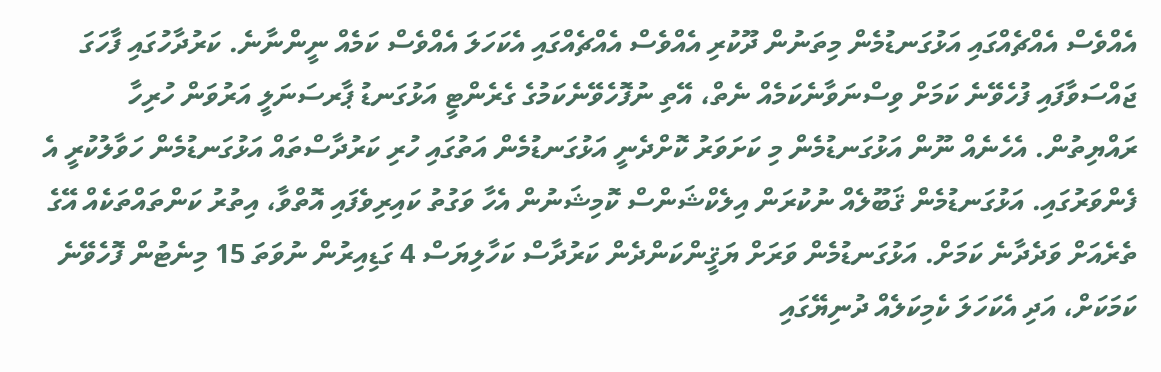އެއްވެސް އެއްޗެއްގައި އަޅުގަނޑުމެން މިތަނުން ދޫކުރި އެއްވެސް އެއްޗެއްގައި އެކަހަލަ އެއްވެސް ކަމެއް ނީންނާނެ. ކަރުދާހުގައި ފާހަގަ ޖައްސަވާފައި ފުހެވޭނެ ކަމަށް ވިސްނަވާނެކަމެއް ނެތް، އޭތި ނުފޮހެވޭނެކަމުގެ ގެރެންޓީ އަޅުގަނޑު ޕާރސަނަލީ އަރުވަން ހުރިހާ ރައްޔިތުން. އެހެނެއް ނޫން އަޅުގަނޑުމެން މި ކަށަވަރު ކޮށްދެނީ އަޅުގަނޑުމެން އަތުގައި ހުރި ކަރުދާސްތައް އަޅުގަނޑުމެން ހަވާލުކުރީ އެ ފެންވަރުގައި. އަޅުގަނޑުމެން ޤަބޫލެއް ނުކުރަން އިލެކްޝަންސް ކޮމިޝަނުން އެހާ ވަގުތު ކައިރިވެފައި އޮތްވާ، އިތުރު ކަންތައްތަކެއް އޭގެ ތެރެއަށް ވަދެދާނެ ކަމަށް. އަޅުގަނޑުމެން ވަރަށް ޔަޤީންކަންދެން ކަރުދާސް ކަހާލިޔަސް 4 ގަޑިއިރުން ނުވަތަ 15 މިނެޓުން ފޮހެވޭނެ ކަމަކަށް، އަދި އެކަހަލަ ކެމިކަލެއް ދުނިޔޭގައި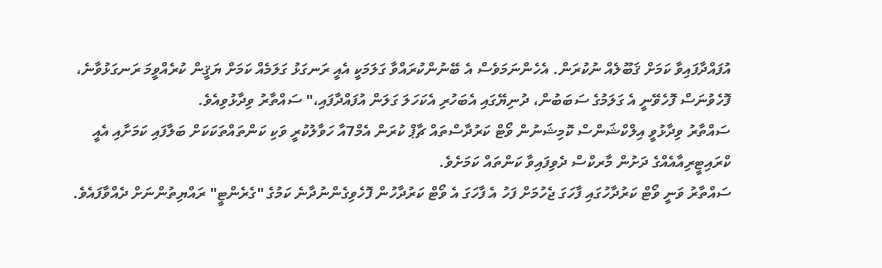އުފައްދާފައިވާ ކަމަށް ޤަބޫލެއް ނުކުރަން. އެހެންނަމަވެސް އެ ބޭނުންކުރައްވާ ގަލަމަކީ އެއީ ރަނގަޅު ގަލަމެއް ކަމަށް ޔަޤީން ކުރެއްވީމަ ރަނގަޅުވާނެ، ފޮހެވުނަސް ފޮހެވޭނީ އެ ގަލަމުގެ ސަބަބުން، ދުނިޔޭގައި އެބަހުރި އެކަހަލަ ގަލަން އުފައްދާފައި،" ސައްތާރު ވިދާޅުވިއެވެ.
ސައްތާރު ވިދާޅުވީ އިލްކްޝަންސް ކޮމިޝަނުން ވޯޓް ކަރުދާސްތައް ޗާޕް ކުރަން އެމް7އާ ހަވާލުކުރީ ވަކި ކަންތައްތަކަކަށް ބަލާފައި ކަމަށާއި އެއީ ކްރައިޓީރިއާއެއްގެ ދަށުން މާރކްސް ދެވިފައިވާ ކަންތައް ކަމަށެވެ.
ސައްތާރު ވަނީ ވޯޓް ކަރުދާހުގައި ފާހަގަ ޖެހުމަށް ފަހު އެ ފާހަގަ އެ ވޯޓް ކަރުދާހުން ފޮހެވިގެންނުދާނެ ކަމުގެ "ގެރެންޓީ" ރައްޔިތުންނަށް ދެއްވާފައެވެ.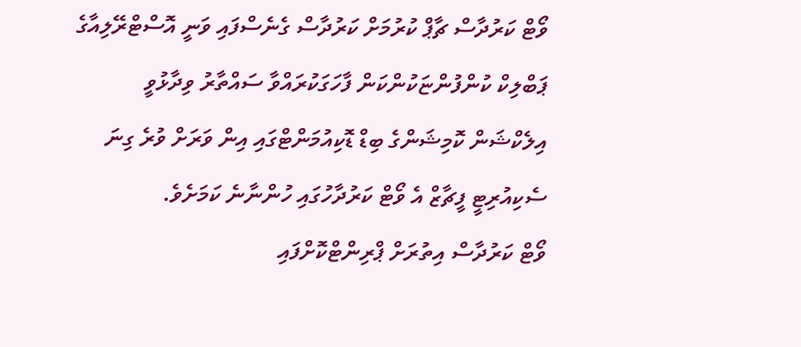ވޯޓް ކަރުދާސް ޗާޕް ކުރުމަށް ކަރުދާސް ގެނެސްފައި ވަނީ އޮސްޓްރޭލިއާގެ ޕަބްލިކް ކުންފުންޏަކުންކަން ފާހަގަކުރައްވާ ސައްތާރު ވިދާޅުވީ އިލެކްޝަން ކޮމިޝަންގެ ބިޑް ޑޮކިއުމަންޓްގައި އިން ވަރަށް ވުރެ ގިނަ ސެކިއުރިޓީ ފީޗާޒް އެ ވޯޓް ކަރުދާހުގައި ހުންނާނެ ކަމަށެވެ.
ވޯޓް ކަރުދާސް އިތުރަށް ޕްރިންޓްކޮށްފައި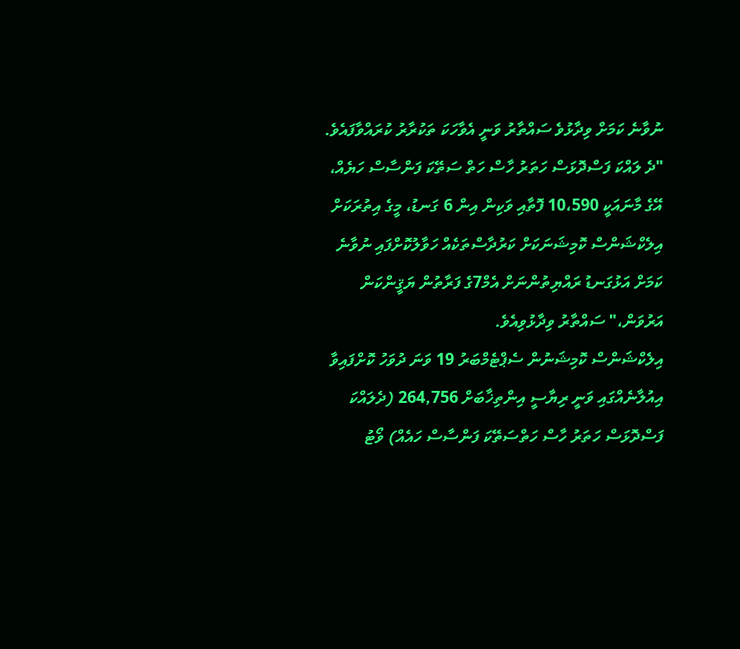ނުވާނެ ކަމަށް ވިދާޅުވެ ސައްތާރު ވަނީ އެވާހަކަ ތަކުރާރު ކުރައްވާފައެވެ.
"ދެ ލައްކަ ފަސްދޮޅަސް ހަތަރު ހާސް ހަތް ސަތޭކަ ފަންސާސް ހަޔެއް، އޭގެ މާނައަކީ 10،590 ފޮތާއި ވަކިން އިން 6 ގަނޑު، މީގެ އިތުރަކަށް އިލެކްޝަންސް ކޮމިޝަނަކަށް ކަރުދާސްތަކެއް ހަވާލުކޮށްފައި ނުވާނެ ކަމަށް އަޅުގަނޑު ރައްޔިތުންނަށް އެމް7ގެ ފަރާތުން ޔަޤީންކަން އަރުވަން،" ސައްތާރު ވިދާޅުވިއެވެ.
އިލެކްޝަންސް ކޮމިޝަނުން ސެޕްޓެމްބަރު 19 ވަނަ ދުވަހު ކޮށްފައިވާ އިއުލާނެއްގައި ވަނީ ރިޔާސީ އިންތިޚާބަށް 264,756 (ދެލައްކަ ފަސްދޮޅަސް ހަތަރު ހާސް ހަތްސަތޭކަ ފަންސާސް ހައެއް) ވޯޓު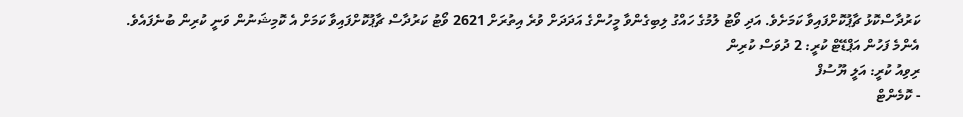ކަރުދާސްކޮޅު ޗާޕުކޮށްފައިވާ ކަމަށެވެ. އަދި ވޯޓު ލުމުގެ ހައްގު ލިބިގެންވާ މީހުންގެ އަދަދަށް ވުރެ އިތުރަށް 2621 ވޯޓު ކަރުދާސް ޗާޕުކޮށްފައިވާ ކަމަށް އެ ކޮމިޝަނުން ވަނީ ކުރިން ބުނެފައެވެ.
އެންމެ ފަހުން އަޕްޑޭޓް ކުރީ: 2 ދުވަސް ކުރިން
ރިވިއު ކުރީ: އަލީ ޔޫސުފް
- ކޮމެންޓް